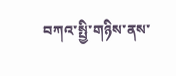བཀའ་སྤྱི་གཉིས་ནས་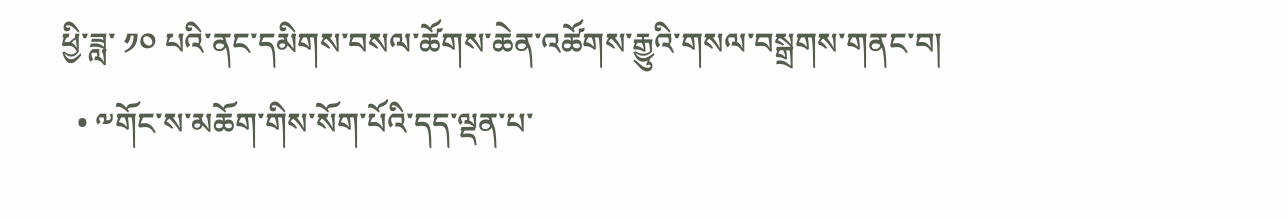ཕྱི་ཟླ་ ༡༠ པའི་ནང་དམིགས་བསལ་ཚོགས་ཆེན་འཚོགས་རྒྱུའི་གསལ་བསྒྲགས་གནང་བ།
  • ༸གོང་ས་མཆོག་གིས་སོག་པོའི་དད་ལྡན་པ་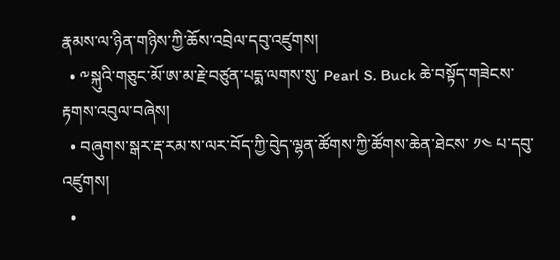རྣམས་ལ་ཉིན་གཉིས་ཀྱི་ཆོས་འབྲེལ་དབུ་འཛུགས།
  • ༸སྐུའི་གཅུང་མོ་ཨ་མ་རྗེ་བཙུན་པདྨ་ལགས་སུ་ Pearl S. Buck ཆེ་བསྟོད་གཟེངས་རྟགས་འབུལ་བཞེས།
  • བཞུགས་སྒར་རྡ་རམ་ས་ལར་བོད་ཀྱི་བེུད་ལྷན་ཚོགས་ཀྱི་ཚོགས་ཆེན་ཐེངས་ ༡༤ པ་དབུ་འཛུགས།
  •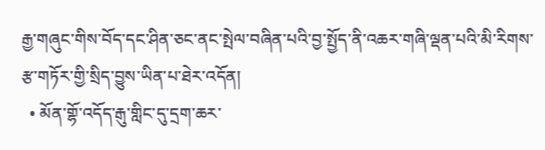རྒྱ་གཞུང་གིས་བོད་དང་ཤིན་ཅང་ནང་སྤེལ་བཞིན་པའི་བྱ་སྤྱོད་ནི་འཆར་གཞི་ལྡན་པའི་མི་རིགས་རྩ་གཏོར་གྱི་སྲིད་བྱུས་ཡིན་པ་ཐེར་འདོན།
  • མོན་གྷོ་འདོད་རྒུ་གླིང་དུ་དྲག་ཆར་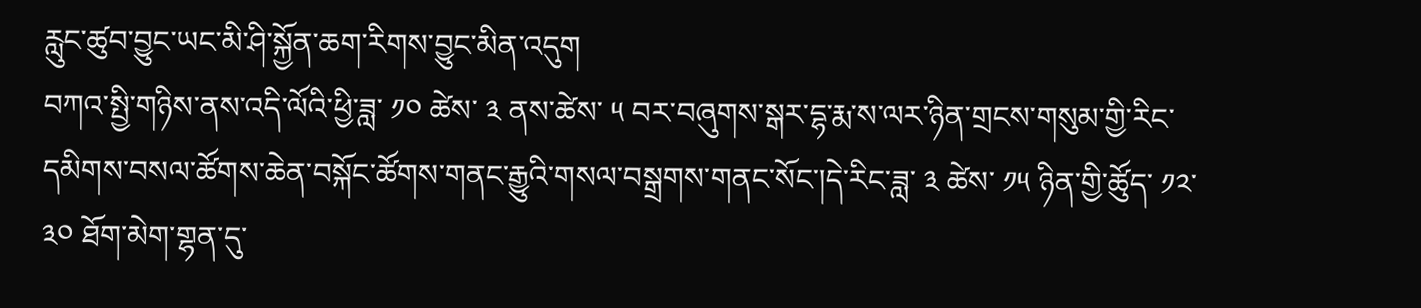རླུང་ཚུབ་བྱུང་ཡང་མི་ཤི་སྐྱོན་ཆག་རིགས་བྱུང་མིན་འདུག
བཀའ་སྤྱི་གཉིས་ནས་འདི་ལོའི་ཕྱི་ཟླ་ ༡༠ ཚེས་ ༣ ནས་ཚེས་ ༥ བར་བཞུགས་སྒར་དྷ་རྨ་ས་ལར་ཉིན་གྲངས་གསུམ་གྱི་རིང་དམིགས་བསལ་ཚོགས་ཆེན་བསྐོང་ཚོགས་གནང་རྒྱུའི་གསལ་བསྒྲགས་གནང་སོང་།དེ་རིང་ཟླ་ ༣ ཚེས་ ༡༥ ཉིན་གྱི་ཚོུད་ ༡༢་༣༠ ཐོག་མེག་གྷན་དུ་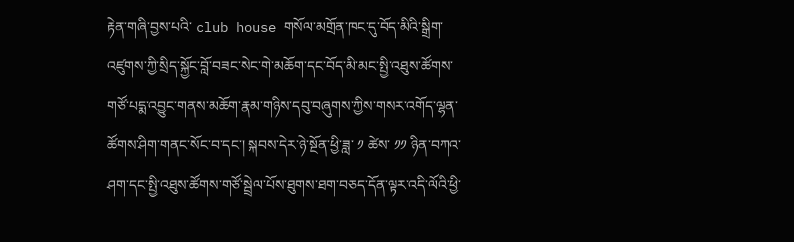རྟེན་གཞི་བྱས་པའི་ club house གསོལ་མགྲོན་ཁང་དུ་བོད་མིའི་སྒྲིག་འཛུགས་ཀྱི་སྲིད་སྐྱོང་བློ་བཟང་སེང་གེ་མཆོག་དང་བོད་མི་མང་སྤྱི་འཐུས་ཚོགས་གཙོ་པདྨ་འབྱུང་གནས་མཆོག་རྣམ་གཉིས་དབུ་བཞུགས་ཀྱིས་གསར་འགོད་ལྷན་ཚོགས་ཤིག་གནང་སོང་བ་དང་། སྐབས་དེར་ཉེ་སྔོན་ཕྱི་ཟླ་ ༡ ཚེས་ ༡༡ ཉིན་བཀའ་ཤག་དང་སྤྱི་འཐུས་ཚོགས་གཙོ་སྦྲེལ་པོས་ཐུགས་ཐག་བཅད་དོན་ལྟར་འདི་ལོའི་ཕྱི་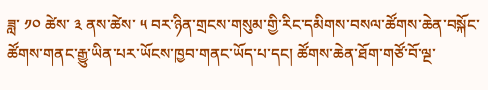ཟླ་ ༡༠ ཚེས་ ༣ ནས་ཚེས་ ༥ བར་ཉིན་གྲངས་གསུམ་གྱི་རིང་དམིགས་བསལ་ཚོགས་ཆེན་བསྐོང་ཚོགས་གནང་རྒྱུ་ཡིན་པར་ཡོངས་ཁྱབ་གནང་ཡོད་པ་དང། ཚོགས་ཆེན་ཐོག་གཙོ་བོ་ལྔ་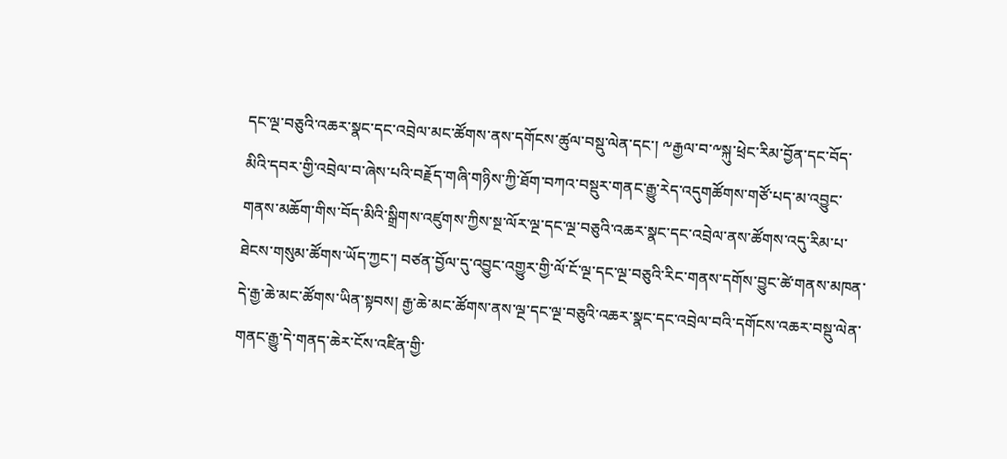དང་ལྔ་བཅུའི་འཆར་སྣང་དང་འབྲེལ་མང་ཚོགས་ནས་དགོངས་ཚུལ་བསྡུ་ལེན་དང་། ༸རྒྱལ་བ་༸སྐུ་ཕྲེང་རིམ་བྱོན་དང་བོད་མིའི་དབར་གྱི་འབྲེལ་བ་ཞེས་པའི་བརྗོད་གཞི་གཉིས་ཀྱི་ཐོག་བཀའ་བསྡུར་གནང་རྒྱུ་རེད་འདུགཚོགས་གཙོ་པད་མ་འབྱུང་གནས་མཆོག་གིས་བོད་མིའི་སྒྲིགས་འཛུགས་ཀྱིས་སྔ་ལོར་ལྔ་དང་ལྔ་བཅུའི་འཆར་སྣང་དང་འབྲེལ་ནས་ཚོགས་འདུ་རིམ་པ་ཐེངས་གསུམ་ཚོགས་ཡོད་ཀྱང་། བཙན་བྱོལ་དུ་འབྱུང་འགྱུར་གྱི་ལོ་ངོ་ལྔ་དང་ལྔ་བཅུའི་རིང་གནས་དགོས་བྱུང་ཚེ་གནས་མཁན་དེ་རྒྱ་ཆེ་མང་ཚོགས་ཡིན་སྟབས། རྒྱ་ཆེ་མང་ཚོགས་ནས་ལྔ་དང་ལྔ་བཅུའི་འཆར་སྣང་དང་འབྲེལ་བའི་དགོངས་འཆར་བསྡུ་ལེན་གནང་རྒྱུ་དེ་གནད་ཆེར་ངོས་འཛིན་གྱི་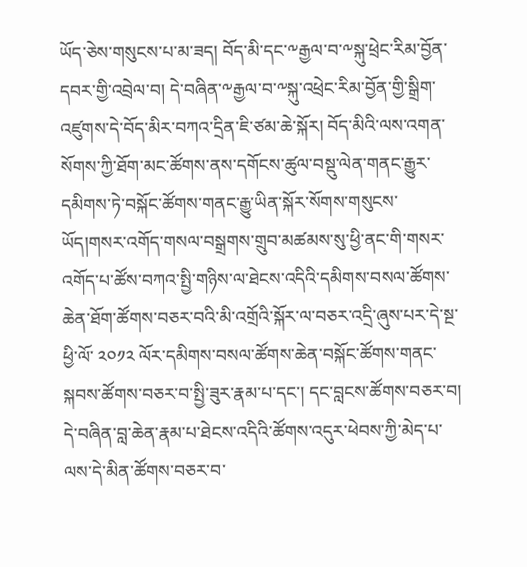ཡོད་ཅེས་གསུངས་པ་མ་ཟད། བོད་མི་དང་༸རྒྱལ་བ་༸སྐུ་ཕྲེང་རིམ་བྱོན་དབར་གྱི་འབྲེལ་བ། དེ་བཞིན་༸རྒྱལ་བ་༸སྐུ་འཕྲེང་རིམ་བྱོན་གྱི་སྒྲིག་འཛུགས་དེ་བོད་མིར་བཀའ་དྲིན་ཇི་ཙམ་ཆེ་སྐོར། བོད་མིའི་ལས་འགན་སོགས་ཀྱི་ཐོག་མང་ཚོགས་ནས་དགོངས་ཚུལ་བསྡུ་ལེན་གནང་རྒྱུར་དམིགས་ཏེ་བསྐོང་ཚོགས་གནང་རྒྱུ་ཡིན་སྐོར་སོགས་གསུངས་ཡོད།གསར་འགོད་གསལ་བསྒྲགས་གྲུབ་མཚམས་སུ་ཕྱི་ནང་གི་གསར་འགོད་པ་ཚོས་བཀའ་སྤྱི་གཉིས་ལ་ཐེངས་འདིའི་དམིགས་བསལ་ཚོགས་ཆེན་ཐོག་ཚོགས་བཅར་བའི་མི་འགྲོའི་སྐོར་ལ་བཅར་འདྲི་ཞུས་པར་དེ་སྔ་ཕྱི་ལོ་ ༢༠༡༢ ལོར་དམིགས་བསལ་ཚོགས་ཆེན་བསྐོང་ཚོགས་གནང་སྐབས་ཚོགས་བཅར་བ་སྤྱི་ཟུར་རྣམ་པ་དང་། དང་བླངས་ཚོགས་བཅར་བ། དེ་བཞིན་བླ་ཆེན་རྣམ་པ་ཐེངས་འདིའི་ཚོགས་འདུར་ཕེབས་ཀྱི་མེད་པ་ལས་དེ་མིན་ཚོགས་བཅར་བ་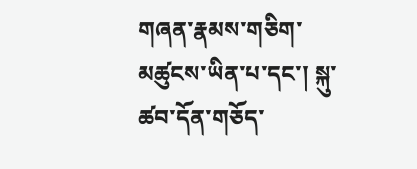གཞན་རྣམས་གཅིག་མཚུངས་ཡིན་པ་དང་། སྐུ་ཚབ་དོན་གཅོད་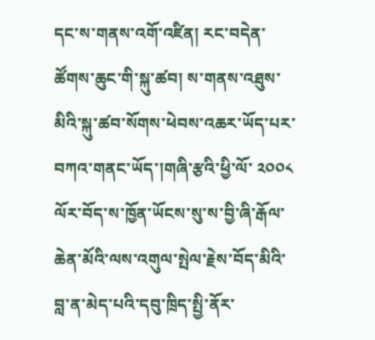དང་ས་གནས་འགོ་འཛིན། རང་བདེན་ཚོགས་ཆུང་གི་སྐུ་ཚབ། ས་གནས་འཐུས་མིའི་སྐུ་ཚབ་སོགས་ཕེབས་འཆར་ཡོད་པར་བཀའ་གནང་ཡོད་།གཞི་རྩའི་ཕྱི་ལོ་ ༢༠༠༨ ལོར་བོད་ས་ཁྱོན་ཡོངས་སུ་ས་བྱི་ཞི་རྒོལ་ཆེན་མོའི་ལས་འགུལ་སྤེལ་རྗེས་བོད་མིའི་བླ་ན་མེད་པའི་དབུ་ཁྲིད་སྤྱི་ནོར་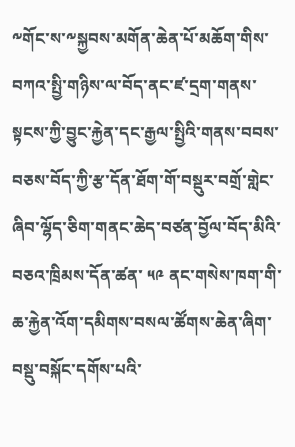༸གོང་ས་༸སྐྱབས་མགོན་ཆེན་པོ་མཆོག་གིས་བཀའ་སྤྱི་གཉིས་ལ་བོད་ནང་ཛ་དྲག་གནས་སྟངས་ཀྱི་བྱུང་རྐྱེན་དང་རྒྱལ་སྤྱིའི་གནས་བབས་བཅས་བོད་ཀྱི་རྩ་དོན་ཐོག་གོ་བསྡུར་བགྲོ་གླེང་ཞིབ་ལྷོད་ཅིག་གནང་ཆེད་བཙན་བྱོལ་བོད་མིའི་བཅའ་ཁྲིམས་དོན་ཚན་ ༥༩ ནང་གསེས་ཁག་གི་ཆ་རྐྱེན་འོག་དམིགས་བསལ་ཚོགས་ཆེན་ཞིག་བསྡུ་བསྐོང་དགོས་པའི་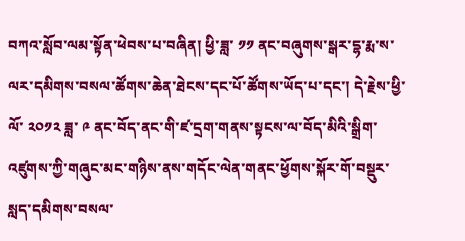བཀའ་སློབ་ལམ་སྟོན་ཕེབས་པ་བཞིན། ཕྱི་ཟླ་ ༡༡ ནང་བཞུགས་སྒར་དྷ་རྨ་ས་ལར་དམིགས་བསལ་ཚོགས་ཆེན་ཐེངས་དང་པོ་ཚོགས་ཡོད་པ་དང་། དེ་རྗེས་ཕྱི་ལོ་ ༢༠༡༢ ཟླ་ ༩ ནང་བོད་ནང་གི་ཛ་དྲག་གནས་སྟངས་ལ་བོད་མིའི་སྒྲིག་འཛུགས་ཀྱི་གཞུང་མང་གཉིས་ནས་གདོང་ལེན་གནང་ཕྱོགས་སྐོར་གོ་བསྡུར་སླད་དམིགས་བསལ་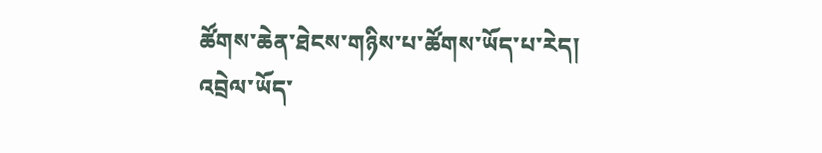ཚོགས་ཆེན་ཐེངས་གཉིས་པ་ཚོགས་ཡོད་པ་རེད།
འབྲེལ་ཡོད་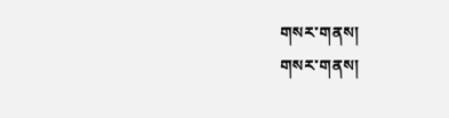གསར་གནས།
གསར་གནས།